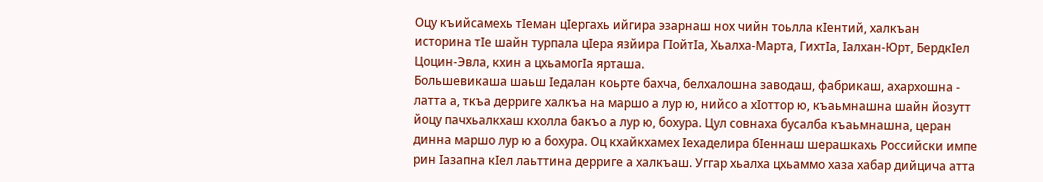Оцу къийсамехь тӏеман цӏергахь ийгира эзарнаш нох чийн тоьлла кӏентий, халкъан историна тӏе шайн турпала цӏера язйира Гӏойтӏа, Хьалха-Марта, Гихтӏа, ӏалхан-Юрт, Бердкӏел Цоцин-Эвла, кхин а цхьамогӏа ярташа.
Большевикаша шаьш ӏедалан коьрте бахча, белхалошна заводаш, фабрикаш, ахархошна - латта а, ткъа дерриге халкъа на маршо а лур ю, нийсо а хӏоттор ю, къаьмнашна шайн йозутт йоцу пачхьалкхаш кхолла бакъо а лур ю, бохура. Цул совнаха бусалба къаьмнашна, церан динна маршо лур ю а бохура. Оц кхайкхамех ӏехаделира бӏеннаш шерашкахь Российски импе рин ӏазапна кӏел лаьттина дерриге а халкъаш. Уггар хьалха цхьаммо хаза хабар дийцича атта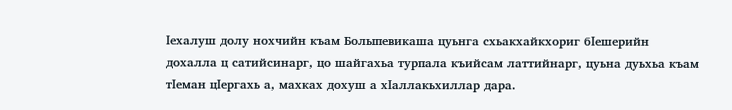ӏехалуш долу нохчийн къам Болыпевикаша цуьнга схьакхайкхориг бӏешерийн дохалла ц сатийсинарг, цо шайгахьа турпала къийсам латтийнарг, цуьна дуьхьа къам тӏеман цӏергахь а, махках дохуш а хӏаллакьхиллар дара.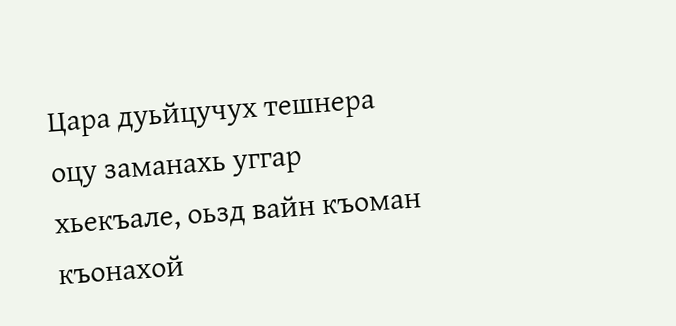Цара дуьйцучух тешнера оцу заманахь уггар хьекъале, оьзд вайн къоман къонахой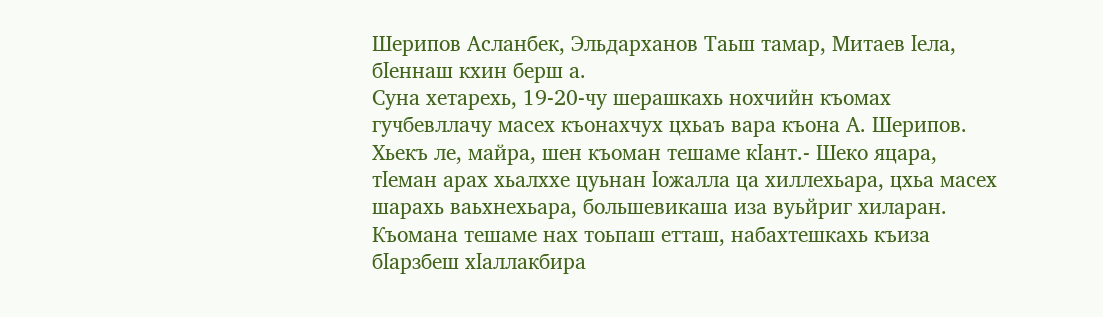Шерипов Асланбек, Эльдарханов Таьш тамар, Митаев ӏела, бӏеннаш кхин берш а.
Суна хетарехь, 19-20-чу шерашкахь нохчийн къомах гучбевллачу масех къонахчух цхьаъ вара къона А. Шерипов. Хьекъ ле, майра, шен къоман тешаме кӏант.- Шеко яцара, тӏеман арах хьалххе цуьнан ӏожалла ца хиллехьара, цхьа масех шарахь ваьхнехьара, большевикаша иза вуьйриг хиларан. Къомана тешаме нах тоьпаш етташ, набахтешкахь къиза бӏарзбеш хӏаллакбира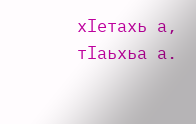хӏетахь а, тӏаьхьа а.